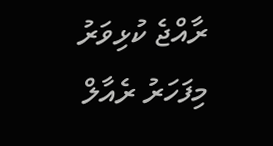ރާއްޖެ ކުޅިވަރު
މިފަހަރު ރެއާލް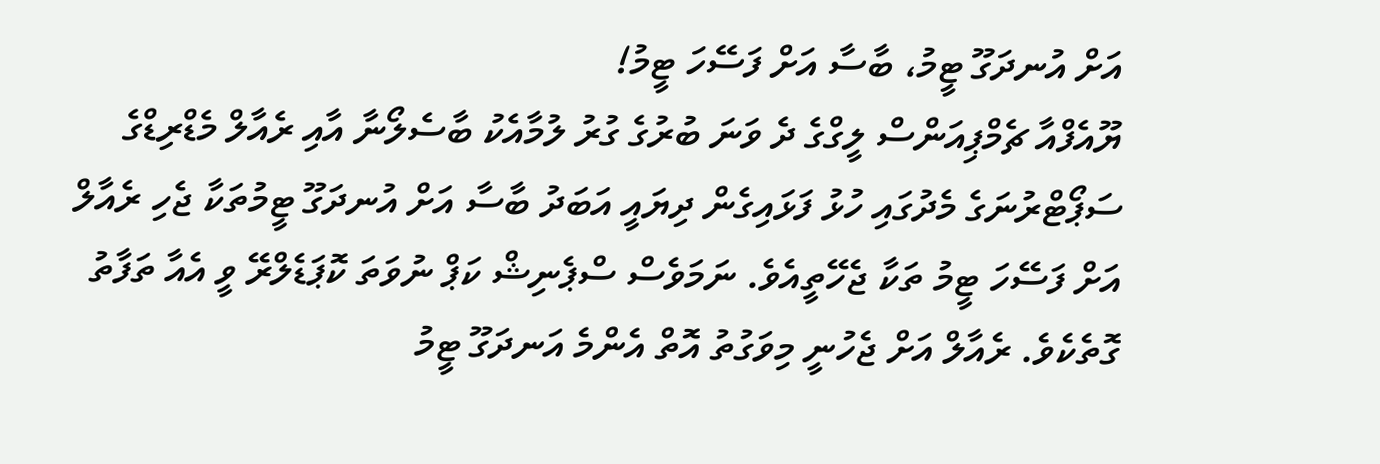އަށް އުނދަގޫ ޓީމު، ބާސާ އަށް ފަސޭހަ ޓީމު!
ޔޫއެފްއާ ޗެމްޕިއަންސް ލީގްގެ ދެ ވަނަ ބުރުގެ ގުރު ލުމާއެކު ބާސެލޯނާ އާއި ރެއާލް މެޑްރިޑްގެ ސަޕޯޓްރުނަގެ މެދުގައި ހުޅު ފަޅައިގެން ދިޔައީ އަބަދު ބާސާ އަށް އުނދަގޫ ޓީމުތަކާ ޖެހި ރެއާލް އަށް ފަސޭހަ ޓީމު ތަކާ ޖެހޭތީއެވެ. ނަމަވެސް ސްޕެނިޝް ކަޕް ނުވަތަ ކޮޕަޑެލްރޭ ވީ އެއާ ތަފާތު ގޮތެކެވެ. ރެއާލް އަށް ޖެހުނީ މިވަގުތު އޮތް އެންމެ އަނދަގޫ ޓީމު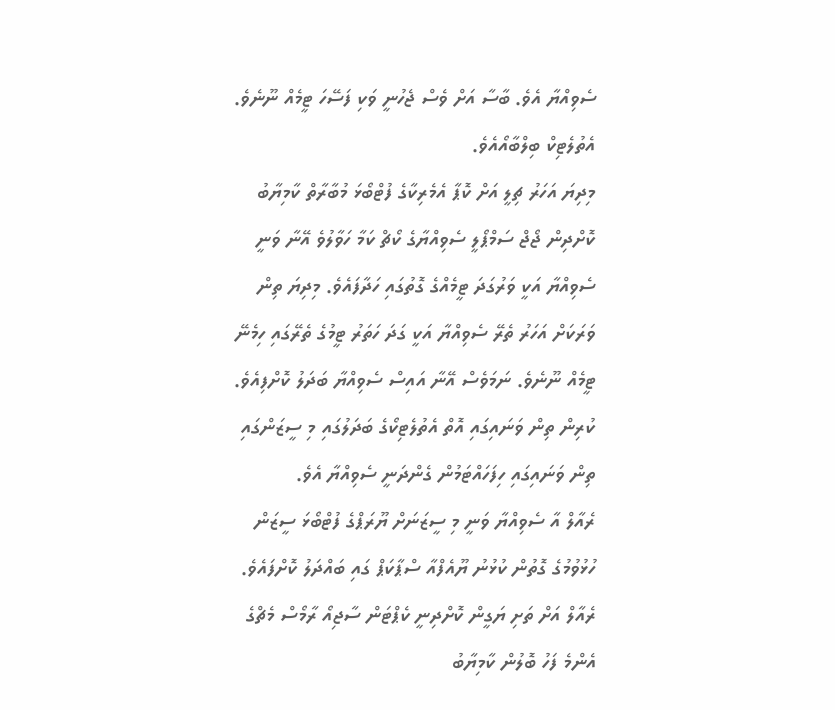ސެވިއްޔާ އެވެ. ބާސާ އަށް ވެސް ޖެހުނީ ވަކި ފަސޭހަ ޓީމެއް ނޫނެވެ. އެތުލެޓިކް ބިލްބާއޯއެވެ.
މިދިޔަ އަހަރު ޗިލީ އަށް ކޮޕާ އެމެރިކާގެ ފުޓްބޯޅަ މުބާރާތް ކާމިޔާބު ކޮށްދިން ޖޯޖް ސަމްޕޯލީ ސެވިއްޔާގެ ކޯޗް ކަމާ ހަވާލުވެ އޭނާ ވަނީ ސެވިއްޔާ އަކީ ވަރުގަދަ ޓީމެއްގެ ގޮތުގައި ހަދާފައެވެ. މިދިޔަ ތިން ވަރަކަށް އަހަރު ތެރޭ ސެވިއްޔާ އަކީ ގަދަ ހަތަރު ޓީމުގެ ތެރޭގައި ހިމެނޭ ޓީމެއް ނޫނެވެ. ނަމަވެސް އޭނާ އައިސް ސެވިއްޔާ ބަދަލު ކޮށްފިއެވެ. ކުރިން ތިން ވަނައިގައި އޮތް އެތުލެޓިކޯގެ ބަދަލުގައި މި ސީޒަންގައި ތިން ވަނައިގައި ހިފަހައްޓަމުން ގެންދަނީ ސެވިއްޔާ އެވެ.
ރެއާލް އާ ސެވިއްޔާ ވަނީ މި ސީޒަނަށް ޔޫރަޕްގެ ފުޓްބޯޅަ ސީޒަން ހުޅުވުމުގެ ގޮތުން ކުޅުނު ޔޫއެފްއާ ސްޕާކަޕް ގައި ބައްދަލު ކޮށްފައެވެ. ރެއާލް އަށް ތަށި ޔަގީން ކޮށްދިނީ ކެޕްޓަން ސާޖިއޯ ރާމޯސް މެޗްގެ އެންމެ ފަހު ބޮލުން ކާމިޔާބު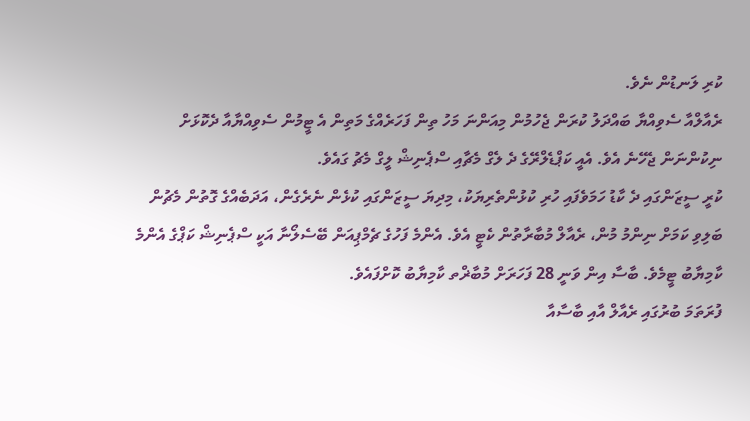ކުރި ލަނޑުން ނެވެ.
ރެއާލްއާ ސެވިއްޔާ ބައްދަލު ކުރަން ޖެހުމުން މިއަންނަ މަހު ތިން ފަހަރެއްގެ މަތިން އެ ޓީމުން ސެވިއްޔާއާ ދެކޮޅަށް ނިކުންނަން ޖެހޭނެ އެވެ. އެއީ ކަޕްޑެލްރޭގެ ދެ ލެގް މެޗާއި ސްޕެނިޝް ލީގް މެޗު ގައެވެ.
ކުރީ ސީޒަންގައި ދެ ކާޑު ހަމަވެފައި ހުރި ކުޅުންތެރިޔަކު، މިދިޔަ ސީޒަންގައި ކުޅެން ނެރެގެން، އަދަބެއްގެ ގޮތުން މެޗުން ބަލިވި ކަމަށް ނިންމު މުން، ރެއާލް މުބާރާތުން ކެޓީ އެވެ. އެންމެ ފަހުގެ ޗެމްޕިއަން ބޭސެލޯނާ އަކީ ސްޕެނިޝް ކަޕްގެ އެންމެ ކާމިޔާބު ޓީމެވެ. ބާސާ އިން ވަނީ 28 ފަހަރަށް މުބާޜްތ ކާމިޔާބު ކޮށްފައެވެ.
ފުރަތަމަ ބުރުގައި ރެއާލް އާއި ބާސާއާ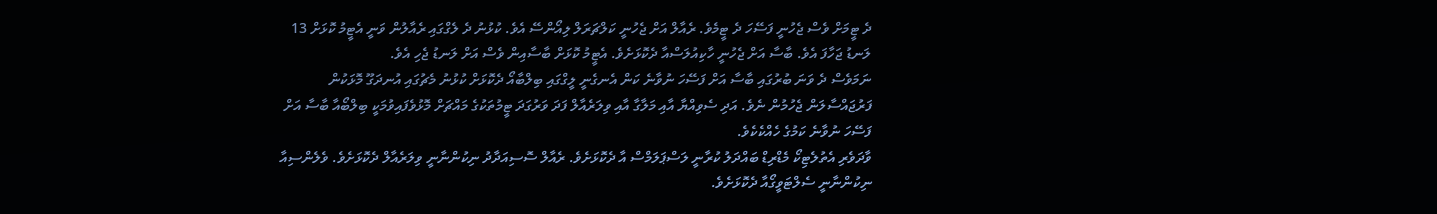ދެ ޓީމަށް ވެސް ޖެހުނީ ފަސޭހަ ދެ ޓީމެވެ. ރެއާލް އަށް ޖެހުނީ ކަލްޗަރަލް ލިއޯންސޭ އެވެ. ކުޅުނު ދެ ލެގްގައި ރެއާލުން ވަނީ އެޓީމު ކޮޅަށް 13 ލަނޑު ޖަހާފަ އެވެ. ބާސާ އަށް ޖެހުނީ ހާކިއުލަސްއާ ދެކޮޅަށެވެ. އެޓީމު ކޮޅަށް ބާސާއިން ވެސް އަށް ލަނޑު ޖެހި އެވެ.
ނަމަވެސް ދެ ވަނަ ބުރުގައި ބާސާ އަށް ފަސޭހަ ނުވާނެ ކަން އެނގެނީ ލީގްގައި ބިލްބާއޯ ދެކޮޅަށް ކުޅުނު މެޗުގައި އުނދަގޫ މޮޅަކުން ފަރުޖައްސާލަން ޖެހުމުން ނެވެ. އަދި ސެވިއްޔާ އާއި މަލާގާ އާއި ވިލަރެއާލް ފަދަ ވަރުގަދަ ޓީމުތަކުގެ މައްޗަށް މޮޅުވެފައިވުމަކީ ބިލްބޯއާ ބާސާ އަށް ފަސޭހަ ނުވާނެ ކަމުގެ ހެއްކެކެވެ.
ވާދަވެރި އެތުލެޓިކޯ މެޑްރިޑް ބައްދަލު ކުރާނީ ލަސްޕަލަމްސް އާ ދެކޮޅަށެވެ. ރެއާލް ސޮސިއަދާދު ނިކުންނާނީ ވިލަރެއާލް ދެކޮޅަށެވެ. ވެލެންސިއާ ނިކުންނާނީ ސެލްޓަވީގޯއާ ދެކޮޅަށެވެ.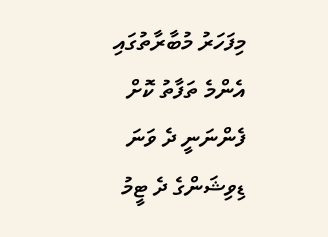މިފަހަރު މުބާރާތުގައި އެންމެ ތަފާތު ކޮށް ފެންނަނީ ދެ ވަނަ ޑިވިޝަންގެ ދެ ޓީމު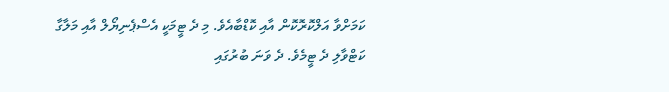ކަމަށްވާ އަލްކޮރޮކޮން އާއި ކޮޑްބާއެވެ. މި ދެ ޓީމަކީ އެސްޕެނިޔޯލް އާއި މަލާގާ ކަޓްވާލި ދެ ޓީމެވެ. ދެ ވަނަ ބުރުގައި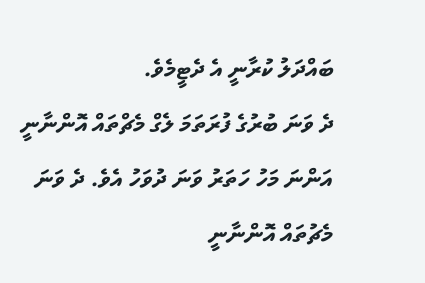ބައްދަލު ކުރާނީ އެ ދެޓީމެވެ.
ދެ ވަނަ ބުރުގެ ފުރަތަމަ ލެގް މެޗްތައް އޮންނާނީ އަންނަ މަހު ހަތަރު ވަނަ ދުވަހު އެވެ. ދެ ވަނަ މެޗުތައް އޮންނާނީ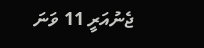ޖެނުއަރީ 11 ވަނަ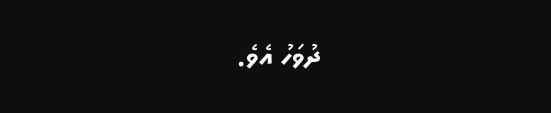ދުވަހު އެވެ.